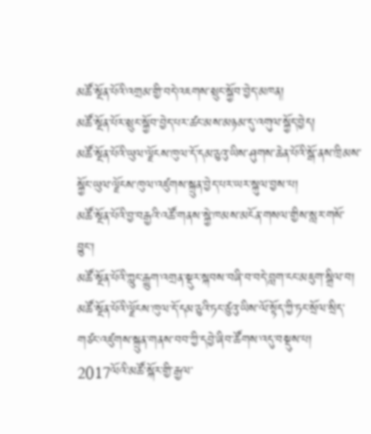མཚོ་སྔོན་པོའི་འགྲམ་གྱི་བདེ་འཇགས་སྲུང་སྐྱོབ་བྱེད་མཁན།
མཚོ་སྔོན་པོར་སྲུང་སྐྱོབ་བྱེད་པར་ཚང་མས་མཉམ་དུ་འགུལ་སྐྱོད་བྱེད།
མཚོ་སྔོན་པོའི་ཡུལ་ལྗོངས་ཁུལ་དོ་དམ་ཅུའུ་ཡིས་ཤུགས་ཆེན་པོའི་སྒོ་ནས་ཁྲིམས་སྐྱོང་ཡུལ་ལྗོངས་ཁུལ་འཛུགས་སྐྲུན་བྱེད་པར་ཡར་སྐུལ་བྱས་པ།
མཚོ་སྔོན་པོའི་བྱ་བརྒྱའི་འཚོ་གནས་སྐྱེ་ཁམས་མངོན་གསལ་གྱིས་སླར་གསོ་བྱུང་།
མཚོ་སྔོན་པོའི་ཀླུང་རྒྱུག་འགྲན་སྡུར་སྐབས་བཞི་བ་བདེ་བླག་ངང་མཇུག་སྒྲིལ་བ།
མཚོ་སྔོན་པོའི་ལྗོངས་ཁུལ་དོ་དམ་ཅུའི་ཏང་ཙུའུ་ཡིས་ལོ་སྟོད་ཀྱི་ཏང་སྲོལ་སྲིད་གཙང་འཛུགས་སྐྲུན་གནས་བབ་ཀྱི་དབྱེ་ཞིབ་ཚོགས་འདུ་བསྡུས་པ།
2017ལོའི་མཚོ་སྐོར་གྱི་རྒྱལ་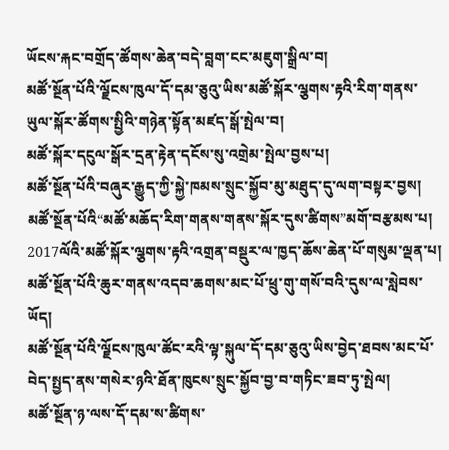ཡོངས་རྐང་བགྲོད་ཚོགས་ཆེན་བདེ་བླག་ངང་མཇུག་སྒྲིལ་བ།
མཚོ་སྔོན་པོའི་ལྗོངས་ཁུལ་དོ་དམ་ཅུའུ་ཡིས་མཚོ་སྐོར་ལྕགས་རྟའི་རིག་གནས་ཡུལ་སྐོར་ཚོགས་སྤྱིའི་གཉེན་སྟོན་མཛད་སྒོ་སྤེལ་བ།
མཚོ་སྐོར་དངུལ་སྒོར་དྲན་རྟེན་དངོས་སུ་འགྲེམ་སྤེལ་བྱས་པ།
མཚོ་སྔོན་པོའི་བཞུར་རྒྱུད་ཀྱི་སྐྱེ་ཁམས་སྲུང་སྐྱོབ་མུ་མཐུད་དུ་ལག་བསྟར་བྱས།
མཚོ་སྔོན་པོའི“མཚོ་མཆོད་རིག་གནས་གནས་སྐོར་དུས་ཚིགས”མགོ་བརྩམས་པ།
2017ལོའི་མཚོ་སྐོར་ལྕགས་རྟའི་འགྲན་བསྡུར་ལ་ཁྱད་ཆོས་ཆེན་པོ་གསུམ་ལྡན་པ།
མཚོ་སྔོན་པོའི་ཆུར་གནས་འདབ་ཆགས་མང་པོ་ཕྲུ་གུ་གསོ་བའི་དུས་ལ་སླེབས་ཡོད།
མཚོ་སྔོན་པོའི་ལྗོངས་ཁུལ་ཚོང་རའི་ལྟ་སྐུལ་དོ་དམ་ཅུའུ་ཡིས་བྱེད་ཐབས་མང་པོ་བེད་སྤྱད་ནས་གསེར་ཉའི་ཐོན་ཁུངས་སྲུང་སྐྱོབ་བྱ་བ་གཏིང་ཟབ་ཏུ་སྤེལ།
མཚོ་སྔོན་ཉ་ལས་དོ་དམ་ས་ཚིགས་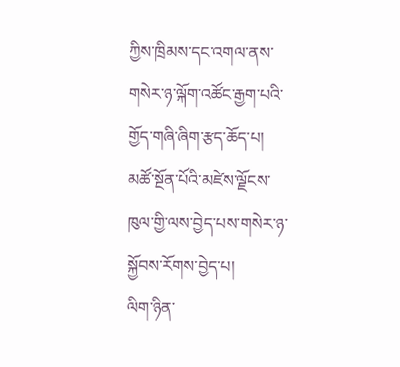ཀྱིས་ཁྲིམས་དང་འགལ་ནས་གསེར་ཉ་ལྐོག་འཚོང་རྒྱག་པའི་གྱོད་གཞི་ཞིག་རྩད་ཆོད་པ།
མཚོ་སྔོན་པོའི་མཛེས་ལྗོངས་ཁུལ་གྱི་ལས་བྱེད་པས་གསེར་ཉ་སྐྱོབས་རོགས་བྱེད་པ།
ལིག་ཉིན་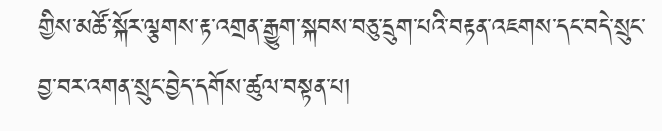གྱིས་མཚོ་སྐོར་ལྕགས་རྟ་འགྲན་རྒྱུག་སྐབས་བཅུ་དྲུག་པའི་བརྟན་འཇགས་དང་བདེ་སྲུང་བྱ་བར་འགན་སྲུང་བྱེད་དགོས་ཚུལ་བསྟན་པ།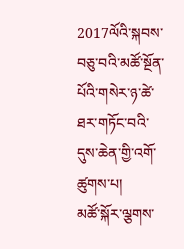2017ལོའི་སྐབས་བཅུ་བའི་མཚོ་སྔོན་པོའི་གསེར་ཉ་ཚེ་ཐར་གཏོང་བའི་དུས་ཆེན་གྱི་འགོ་ཚུགས་པ།
མཚོ་སྐོར་ལྕགས་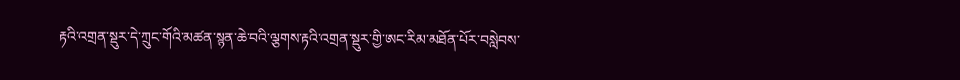རྟའི་འགྲན་སྡུར་དེ་ཀྲུང་གོའི་མཚན་སྙན་ཆེ་བའི་ལྕགས་རྟའི་འགྲན་སྡུར་གྱི་ཨང་རིམ་མཐོན་པོར་བསླེབས་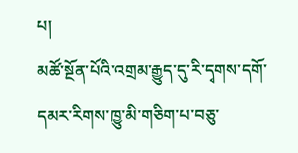པ།
མཚོ་སྔོན་པོའི་འགྲམ་རྒྱུད་དུ་རི་དྭགས་དགོ་དམར་རིགས་ཁྱུ་མི་གཅིག་པ་བཅུ་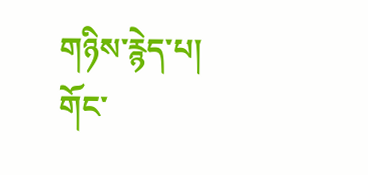གཉིས་རྙེད་པ།
གོང་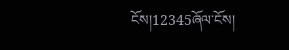ངོས།12345ཞོལ་ངོས།